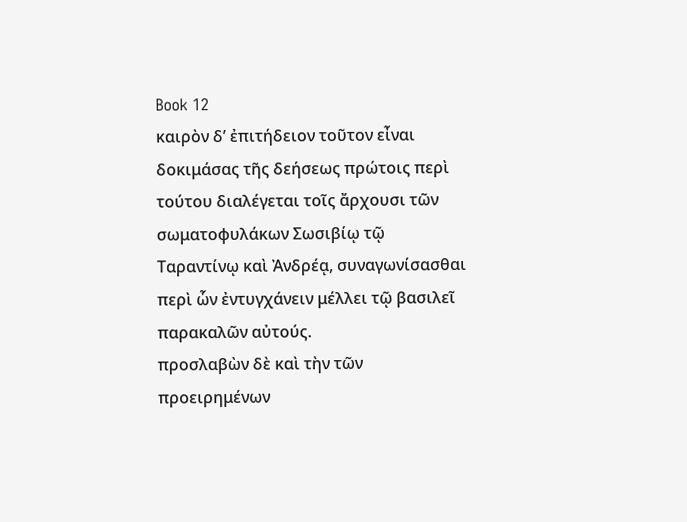Book 12
καιρὸν δʼ ἐπιτήδειον τοῦτον εἶναι δοκιμάσας τῆς δεήσεως πρώτοις περὶ τούτου διαλέγεται τοῖς ἄρχουσι τῶν σωματοφυλάκων Σωσιβίῳ τῷ Ταραντίνῳ καὶ Ἀνδρέᾳ, συναγωνίσασθαι περὶ ὧν ἐντυγχάνειν μέλλει τῷ βασιλεῖ παρακαλῶν αὐτούς.
προσλαβὼν δὲ καὶ τὴν τῶν προειρημένων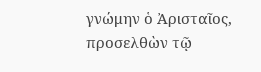γνώμην ὁ Ἀρισταῖος, προσελθὼν τῷ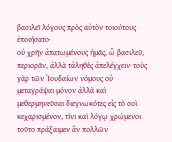βασιλεῖ λόγους πρὸς αὐτὸν τοιούτους ἐποιήσατο·
οὐ χρῆν ἀπατωμένους ἡμᾶς, ὦ βασιλεῦ, περιορᾶν, ἀλλὰ τἀληθὲς ἀπελέγχειν· τοὺς γὰρ τῶν Ἰουδαίων νόμους οὐ μεταγράψαι μόνον ἀλλὰ καὶ μεθερμηνεῦσαι διεγνωκότες εἰς τὸ σοὶ κεχαρισμένον, τίνι καὶ λόγῳ χρώμενοι τοῦτο πράξαιμεν ἂν πολλῶν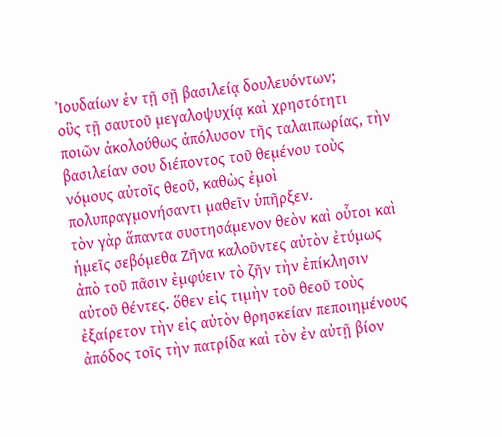Ἰουδαίων ἐν τῇ σῇ βασιλείᾳ δουλευόντων;
οὓς τῇ σαυτοῦ μεγαλοψυχίᾳ καὶ χρηστότητι ποιῶν ἀκολούθως ἀπόλυσον τῆς ταλαιπωρίας, τὴν βασιλείαν σου διέποντος τοῦ θεμένου τοὺς νόμους αὐτοῖς θεοῦ, καθὼς ἐμοὶ πολυπραγμονήσαντι μαθεῖν ὑπῆρξεν.
τὸν γὰρ ἅπαντα συστησάμενον θεὸν καὶ οὗτοι καὶ ἡμεῖς σεβόμεθα Ζῆνα καλοῦντες αὐτὸν ἐτύμως ἀπὸ τοῦ πᾶσιν ἐμφύειν τὸ ζῆν τὴν ἐπίκλησιν αὐτοῦ θέντες. ὅθεν εἰς τιμὴν τοῦ θεοῦ τοὺς ἐξαίρετον τὴν εἰς αὐτὸν θρησκείαν πεποιημένους ἀπόδος τοῖς τὴν πατρίδα καὶ τὸν ἐν αὐτῇ βίον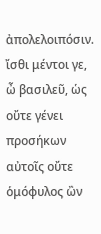ἀπολελοιπόσιν.
ἴσθι μέντοι γε, ὦ βασιλεῦ, ὡς οὔτε γένει προσήκων αὐτοῖς οὔτε ὁμόφυλος ὢν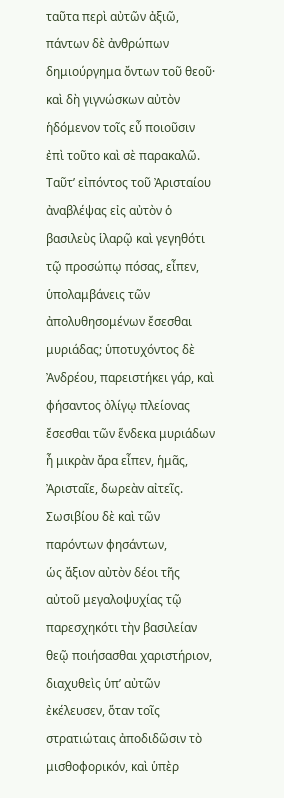ταῦτα περὶ αὐτῶν ἀξιῶ, πάντων δὲ ἀνθρώπων δημιούργημα ὄντων τοῦ θεοῦ· καὶ δὴ γιγνώσκων αὐτὸν ἡδόμενον τοῖς εὖ ποιοῦσιν ἐπὶ τοῦτο καὶ σὲ παρακαλῶ.
Ταῦτʼ εἰπόντος τοῦ Ἀρισταίου ἀναβλέψας εἰς αὐτὸν ὁ βασιλεὺς ἱλαρῷ καὶ γεγηθότι τῷ προσώπῳ πόσας, εἶπεν, ὑπολαμβάνεις τῶν ἀπολυθησομένων ἔσεσθαι μυριάδας; ὑποτυχόντος δὲ Ἀνδρέου, παρειστήκει γάρ, καὶ φήσαντος ὀλίγῳ πλείονας ἔσεσθαι τῶν ἕνδεκα μυριάδων ἦ μικρὰν ἄρα εἶπεν, ἡμᾶς, Ἀρισταῖε, δωρεὰν αἰτεῖς. Σωσιβίου δὲ καὶ τῶν παρόντων φησάντων,
ὡς ἄξιον αὐτὸν δέοι τῆς αὐτοῦ μεγαλοψυχίας τῷ παρεσχηκότι τὴν βασιλείαν θεῷ ποιήσασθαι χαριστήριον, διαχυθεὶς ὑπʼ αὐτῶν ἐκέλευσεν, ὅταν τοῖς στρατιώταις ἀποδιδῶσιν τὸ μισθοφορικόν, καὶ ὑπὲρ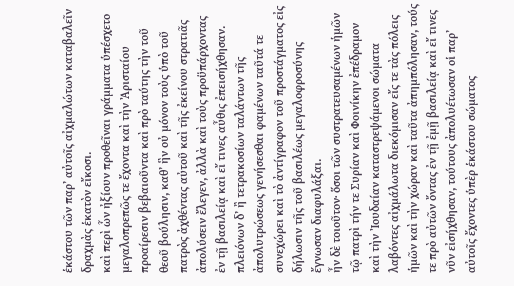ἑκάστου τῶν παρʼ αὐτοῖς αἰχμαλώτων καταβαλεῖν δραχμὰς ἑκατὸν εἴκοσι.
καὶ περὶ ὧν ἠξίουν προθεῖναι γράμματα ὑπέσχετο μεγαλοπρεπῶς τε ἔχοντα καὶ τὴν Ἀρισταίου προαίρεσιν βεβαιοῦντα καὶ πρὸ ταύτης τὴν τοῦ θεοῦ βούλησιν, καθʼ ἣν οὐ μόνον τοὺς ὑπὸ τοῦ πατρὸς ἀχθέντας αὐτοῦ καὶ τῆς ἐκείνου στρατιᾶς ἀπολύσειν ἔλεγεν, ἀλλὰ καὶ τοὺς προϋπάρχοντας ἐν τῇ βασιλείᾳ καὶ εἴ τινες αὖθις ἐπεισήχθησαν.
πλειόνων δʼ ἢ τετρακοσίων ταλάντων τῆς ἀπολυτρώσεως γενήσεσθαι φαμένων ταῦτά τε συνεχώρει καὶ τὸ ἀντίγραφον τοῦ προστάγματος εἰς δήλωσιν τῆς τοῦ βασιλέως μεγαλοφροσύνης ἔγνωσαν διαφυλάξαι.
ἦν δὲ τοιοῦτον· ὅσοι τῶν συστρατευσαμένων ἡμῶν τῷ πατρὶ τήν τε Συρίαν καὶ Φοινίκην ἐπέδραμον καὶ τὴν Ἰουδαίαν καταστρεψάμενοι σώματα λαβόντες αἰχμάλωτα διεκόμισαν εἴς τε τὰς πόλεις ἡμῶν καὶ τὴν χώραν καὶ ταῦτα ἀπημπόλησαν, τούς τε πρὸ αὐτῶν ὄντας ἐν τῇ ἐμῇ βασιλείᾳ καὶ εἴ τινες νῦν εἰσήχθησαν, τούτους ἀπολυέτωσαν οἱ παρʼ αὐτοῖς ἔχοντες ὑπὲρ ἑκάστου σώματος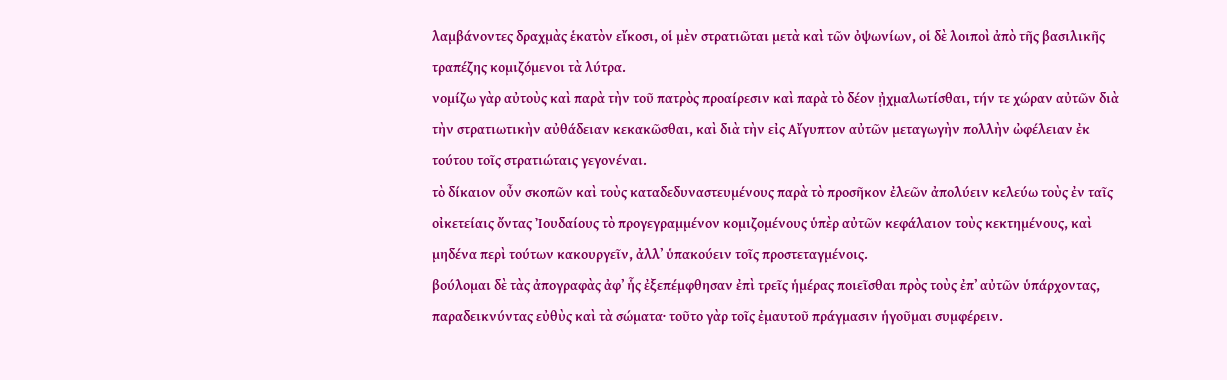λαμβάνοντες δραχμὰς ἑκατὸν εἴκοσι, οἱ μὲν στρατιῶται μετὰ καὶ τῶν ὀψωνίων, οἱ δὲ λοιποὶ ἀπὸ τῆς βασιλικῆς τραπέζης κομιζόμενοι τὰ λύτρα.
νομίζω γὰρ αὐτοὺς καὶ παρὰ τὴν τοῦ πατρὸς προαίρεσιν καὶ παρὰ τὸ δέον ᾐχμαλωτίσθαι, τήν τε χώραν αὐτῶν διὰ τὴν στρατιωτικὴν αὐθάδειαν κεκακῶσθαι, καὶ διὰ τὴν εἰς Αἴγυπτον αὐτῶν μεταγωγὴν πολλὴν ὠφέλειαν ἐκ τούτου τοῖς στρατιώταις γεγονέναι.
τὸ δίκαιον οὖν σκοπῶν καὶ τοὺς καταδεδυναστευμένους παρὰ τὸ προσῆκον ἐλεῶν ἀπολύειν κελεύω τοὺς ἐν ταῖς οἰκετείαις ὄντας Ἰουδαίους τὸ προγεγραμμένον κομιζομένους ὑπὲρ αὐτῶν κεφάλαιον τοὺς κεκτημένους, καὶ μηδένα περὶ τούτων κακουργεῖν, ἀλλʼ ὑπακούειν τοῖς προστεταγμένοις.
βούλομαι δὲ τὰς ἀπογραφὰς ἀφʼ ἧς ἐξεπέμφθησαν ἐπὶ τρεῖς ἡμέρας ποιεῖσθαι πρὸς τοὺς ἐπʼ αὐτῶν ὑπάρχοντας, παραδεικνύντας εὐθὺς καὶ τὰ σώματα· τοῦτο γὰρ τοῖς ἐμαυτοῦ πράγμασιν ἡγοῦμαι συμφέρειν.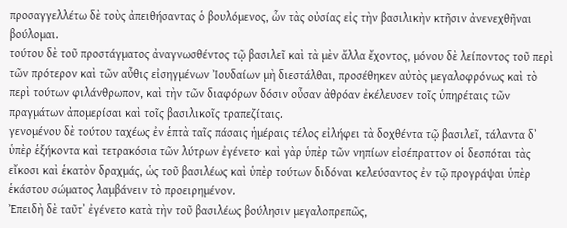προσαγγελλέτω δὲ τοὺς ἀπειθήσαντας ὁ βουλόμενος, ὧν τὰς οὐσίας εἰς τὴν βασιλικὴν κτῆσιν ἀνενεχθῆναι βούλομαι.
τούτου δὲ τοῦ προστάγματος ἀναγνωσθέντος τῷ βασιλεῖ καὶ τὰ μὲν ἄλλα ἔχοντος, μόνου δὲ λείποντος τοῦ περὶ τῶν πρότερον καὶ τῶν αὖθις εἰσηγμένων Ἰουδαίων μὴ διεστάλθαι, προσέθηκεν αὐτὸς μεγαλοφρόνως καὶ τὸ περὶ τούτων φιλάνθρωπον, καὶ τὴν τῶν διαφόρων δόσιν οὖσαν ἀθρόαν ἐκέλευσεν τοῖς ὑπηρέταις τῶν πραγμάτων ἀπομερίσαι καὶ τοῖς βασιλικοῖς τραπεζίταις.
γενομένου δὲ τούτου ταχέως ἐν ἑπτὰ ταῖς πάσαις ἡμέραις τέλος εἰλήφει τὰ δοχθέντα τῷ βασιλεῖ, τάλαντα δʼ ὑπὲρ ἑξήκοντα καὶ τετρακόσια τῶν λύτρων ἐγένετο· καὶ γὰρ ὑπὲρ τῶν νηπίων εἰσέπραττον οἱ δεσπόται τὰς εἴκοσι καὶ ἑκατὸν δραχμάς, ὡς τοῦ βασιλέως καὶ ὑπὲρ τούτων διδόναι κελεύσαντος ἐν τῷ προγράψαι ὑπὲρ ἑκάστου σώματος λαμβάνειν τὸ προειρημένον.
Ἐπειδὴ δὲ ταῦτʼ ἐγένετο κατὰ τὴν τοῦ βασιλέως βούλησιν μεγαλοπρεπῶς,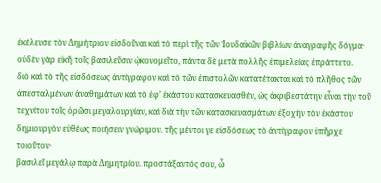ἐκέλευσε τὸν Δημήτριον εἰσδοῦναι καὶ τὸ περὶ τῆς τῶν Ἰουδαϊκῶν βιβλίων ἀναγραφῆς δόγμα· οὐδὲν γὰρ εἰκῆ τοῖς βασιλεῦσιν ᾠκονομεῖτο, πάντα δὲ μετὰ πολλῆς ἐπιμελείας ἐπράττετο.
διὸ καὶ τὸ τῆς εἰσδόσεως ἀντίγραφον καὶ τὸ τῶν ἐπιστολῶν κατατέτακται καὶ τὸ πλῆθος τῶν ἀπεσταλμένων ἀναθημάτων καὶ τὸ ἐφʼ ἑκάστου κατασκευασθέν, ὡς ἀκριβεστάτην εἶναι τὴν τοῦ τεχνίτου τοῖς ὁρῶσι μεγαλουργίαν, καὶ διὰ τὴν τῶν κατασκευασμάτων ἐξοχὴν τὸν ἑκάστου δημιουργὸν εὐθέως ποιήσειν γνώριμον. τῆς μέντοι γε εἰσδόσεως τὸ ἀντίγραφον ὑπῆρχε τοιοῦτον·
βασιλεῖ μεγάλῳ παρὰ Δημητρίου. προστάξαντός σου, ὦ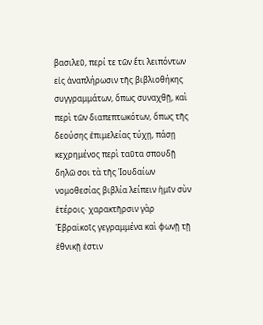βασιλεῦ, περί τε τῶν ἔτι λειπόντων εἰς ἀναπλήρωσιν τῆς βιβλιοθήκης συγγραμμάτων, ὅπως συναχθῇ, καὶ περὶ τῶν διαπεπτωκότων, ὅπως τῆς δεούσης ἐπιμελείας τύχῃ, πάσῃ κεχρημένος περὶ ταῦτα σπουδῇ δηλῶ σοι τὰ τῆς Ἰουδαίων νομοθεσίας βιβλία λείπειν ἡμῖν σὺν ἑτέροις· χαρακτῆρσιν γὰρ Ἑβραϊκοῖς γεγραμμένα καὶ φωνῇ τῇ ἐθνικῇ ἐστιν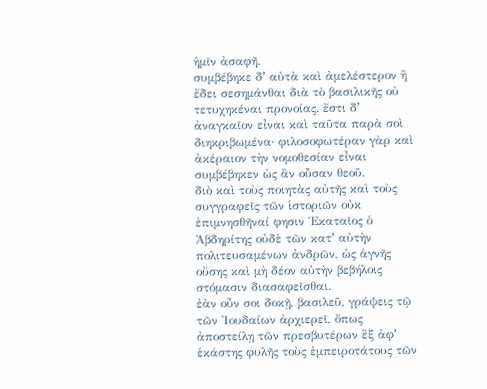ἡμῖν ἀσαφῆ.
συμβέβηκε δʼ αὐτὰ καὶ ἀμελέστερον ἢ ἔδει σεσημάνθαι διὰ τὸ βασιλικῆς οὐ τετυχηκέναι προνοίας. ἔστι δʼ ἀναγκαῖον εἶναι καὶ ταῦτα παρὰ σοὶ διηκριβωμένα· φιλοσοφωτέραν γὰρ καὶ ἀκέραιον τὴν νομοθεσίαν εἶναι συμβέβηκεν ὡς ἂν οὖσαν θεοῦ.
διὸ καὶ τοὺς ποιητὰς αὐτῆς καὶ τοὺς συγγραφεῖς τῶν ἱστοριῶν οὐκ ἐπιμνησθῆναί φησιν Ἑκαταῖος ὁ Ἀβδηρίτης οὐδὲ τῶν κατʼ αὐτὴν πολιτευσαμένων ἀνδρῶν, ὡς ἁγνῆς οὔσης καὶ μὴ δέον αὐτὴν βεβήλοις στόμασιν διασαφεῖσθαι.
ἐὰν οὖν σοι δοκῇ, βασιλεῦ, γράψεις τῷ τῶν Ἰουδαίων ἀρχιερεῖ, ὅπως ἀποστείλῃ τῶν πρεσβυτέρων ἓξ ἀφʼ ἑκάστης φυλῆς τοὺς ἐμπειροτάτους τῶν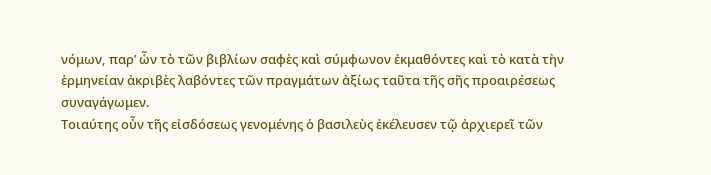νόμων, παρʼ ὧν τὸ τῶν βιβλίων σαφὲς καὶ σύμφωνον ἐκμαθόντες καὶ τὸ κατὰ τὴν ἑρμηνείαν ἀκριβὲς λαβόντες τῶν πραγμάτων ἀξίως ταῦτα τῆς σῆς προαιρέσεως συναγάγωμεν.
Τοιαύτης οὖν τῆς εἰσδόσεως γενομένης ὁ βασιλεὺς ἐκέλευσεν τῷ ἀρχιερεῖ τῶν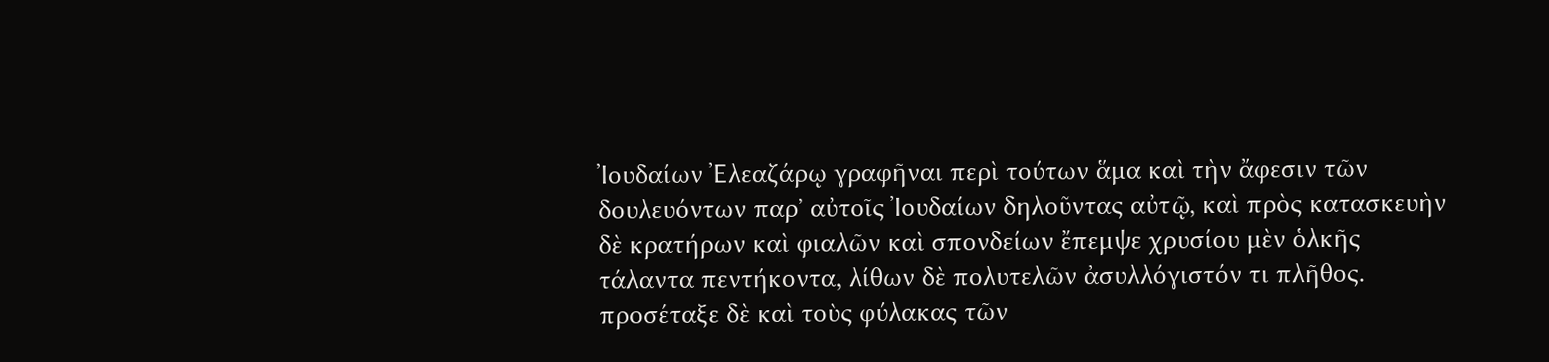Ἰουδαίων Ἐλεαζάρῳ γραφῆναι περὶ τούτων ἅμα καὶ τὴν ἄφεσιν τῶν δουλευόντων παρʼ αὐτοῖς Ἰουδαίων δηλοῦντας αὐτῷ, καὶ πρὸς κατασκευὴν δὲ κρατήρων καὶ φιαλῶν καὶ σπονδείων ἔπεμψε χρυσίου μὲν ὁλκῆς τάλαντα πεντήκοντα, λίθων δὲ πολυτελῶν ἀσυλλόγιστόν τι πλῆθος.
προσέταξε δὲ καὶ τοὺς φύλακας τῶν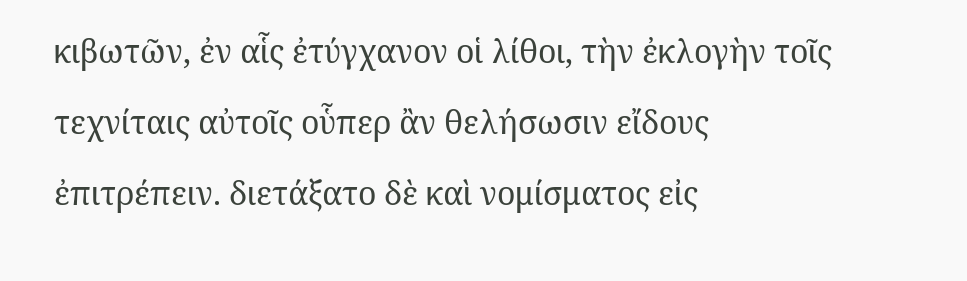κιβωτῶν, ἐν αἷς ἐτύγχανον οἱ λίθοι, τὴν ἐκλογὴν τοῖς τεχνίταις αὐτοῖς οὗπερ ἂν θελήσωσιν εἴδους ἐπιτρέπειν. διετάξατο δὲ καὶ νομίσματος εἰς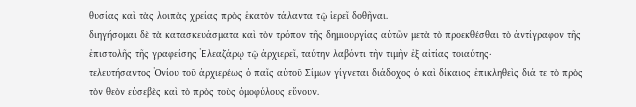θυσίας καὶ τὰς λοιπὰς χρείας πρὸς ἑκατὸν τάλαντα τῷ ἱερεῖ δοθῆναι.
διηγήσομαι δὲ τὰ κατασκευάσματα καὶ τὸν τρόπον τῆς δημιουργίας αὐτῶν μετὰ τὸ προεκθέσθαι τὸ ἀντίγραφον τῆς ἐπιστολῆς τῆς γραφείσης Ἐλεαζάρῳ τῷ ἀρχιερεῖ, ταύτην λαβόντι τὴν τιμὴν ἐξ αἰτίας τοιαύτης·
τελευτήσαντος Ὀνίου τοῦ ἀρχιερέως ὁ παῖς αὐτοῦ Σίμων γίγνεται διάδοχος ὁ καὶ δίκαιος ἐπικληθεὶς διά τε τὸ πρὸς τὸν θεὸν εὐσεβὲς καὶ τὸ πρὸς τοὺς ὁμοφύλους εὔνουν.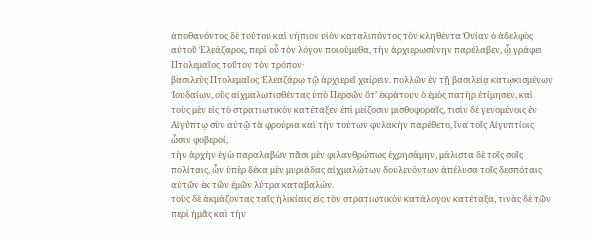ἀποθανόντος δὲ τούτου καὶ νήπιον υἱὸν καταλιπόντος τὸν κληθέντα Ὀνίαν ὁ ἀδελφὸς αὐτοῦ Ἐλεάζαρος, περὶ οὗ τὸν λόγον ποιούμεθα, τὴν ἀρχιερωσύνην παρέλαβεν, ᾧ γράφει Πτολεμαῖος τοῦτον τὸν τρόπον·
βασιλεὺς Πτολεμαῖος Ἐλεαζάρῳ τῷ ἀρχιερεῖ χαίρειν. πολλῶν ἐν τῇ βασιλείᾳ κατῳκισμένων Ἰουδαίων, οὓς αἰχμαλωτισθέντας ὑπὸ Περσῶν ὅτʼ ἐκράτουν ὁ ἐμὸς πατὴρ ἐτίμησεν, καὶ τοὺς μὲν εἰς τὸ στρατιωτικὸν κατέταξεν ἐπὶ μείζοσιν μισθοφοραῖς, τισὶν δὲ γενομένοις ἐν Αἰγύπτῳ σὺν αὐτῷ τὰ φρούρια καὶ τὴν τούτων φυλακὴν παρέθετο, ἵνα τοῖς Αἰγυπτίοις ὦσιν φοβεροί,
τὴν ἀρχὴν ἐγὼ παραλαβὼν πᾶσι μὲν φιλανθρώπως ἐχρησάμην, μάλιστα δὲ τοῖς σοῖς πολίταις, ὧν ὑπὲρ δέκα μὲν μυριάδας αἰχμαλώτων δουλευόντων ἀπέλυσα τοῖς δεσπόταις αὐτῶν ἐκ τῶν ἐμῶν λύτρα καταβαλών.
τοὺς δὲ ἀκμάζοντας ταῖς ἡλικίαις εἰς τὸν στρατιωτικὸν κατάλογον κατέταξα, τινὰς δὲ τῶν περὶ ἡμᾶς καὶ τὴν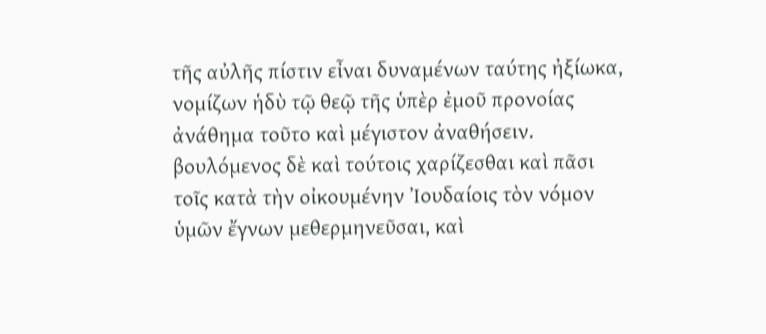τῆς αὐλῆς πίστιν εἶναι δυναμένων ταύτης ἠξίωκα, νομίζων ἡδὺ τῷ θεῷ τῆς ὑπὲρ ἐμοῦ προνοίας ἀνάθημα τοῦτο καὶ μέγιστον ἀναθήσειν.
βουλόμενος δὲ καὶ τούτοις χαρίζεσθαι καὶ πᾶσι τοῖς κατὰ τὴν οἰκουμένην Ἰουδαίοις τὸν νόμον ὑμῶν ἔγνων μεθερμηνεῦσαι, καὶ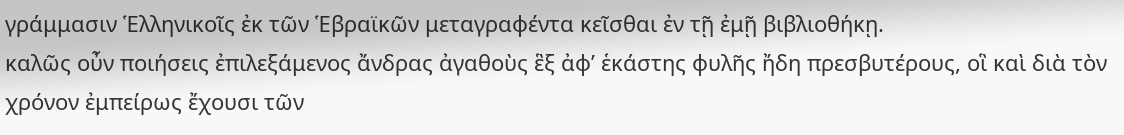γράμμασιν Ἑλληνικοῖς ἐκ τῶν Ἑβραϊκῶν μεταγραφέντα κεῖσθαι ἐν τῇ ἐμῇ βιβλιοθήκῃ.
καλῶς οὖν ποιήσεις ἐπιλεξάμενος ἄνδρας ἀγαθοὺς ἓξ ἀφʼ ἑκάστης φυλῆς ἤδη πρεσβυτέρους, οἳ καὶ διὰ τὸν χρόνον ἐμπείρως ἔχουσι τῶν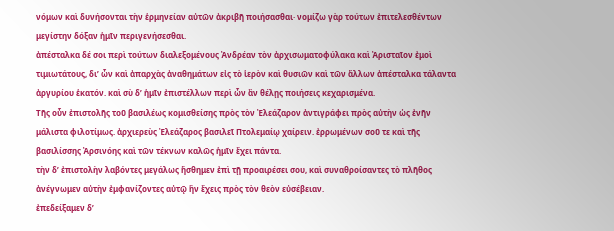νόμων καὶ δυνήσονται τὴν ἑρμηνείαν αὐτῶν ἀκριβῆ ποιήσασθαι· νομίζω γὰρ τούτων ἐπιτελεσθέντων μεγίστην δόξαν ἡμῖν περιγενήσεσθαι.
ἀπέσταλκα δέ σοι περὶ τούτων διαλεξομένους Ἀνδρέαν τὸν ἀρχισωματοφύλακα καὶ Ἀρισταῖον ἐμοὶ τιμιωτάτους, διʼ ὧν καὶ ἀπαρχὰς ἀναθημάτων εἰς τὸ ἱερὸν καὶ θυσιῶν καὶ τῶν ἄλλων ἀπέσταλκα τάλαντα ἀργυρίου ἑκατόν. καὶ σὺ δʼ ἡμῖν ἐπιστέλλων περὶ ὧν ἂν θέλῃς ποιήσεις κεχαρισμένα.
Τῆς οὖν ἐπιστολῆς τοῦ βασιλέως κομισθείσης πρὸς τὸν Ἐλεάζαρον ἀντιγράφει πρὸς αὐτὴν ὡς ἐνῆν μάλιστα φιλοτίμως. ἀρχιερεὺς Ἐλεάζαρος βασιλεῖ Πτολεμαίῳ χαίρειν. ἐρρωμένων σοῦ τε καὶ τῆς βασιλίσσης Ἀρσινόης καὶ τῶν τέκνων καλῶς ἡμῖν ἔχει πάντα.
τὴν δʼ ἐπιστολὴν λαβόντες μεγάλως ἥσθημεν ἐπὶ τῇ προαιρέσει σου, καὶ συναθροίσαντες τὸ πλῆθος ἀνέγνωμεν αὐτὴν ἐμφανίζοντες αὐτῷ ἣν ἔχεις πρὸς τὸν θεὸν εὐσέβειαν.
ἐπεδείξαμεν δʼ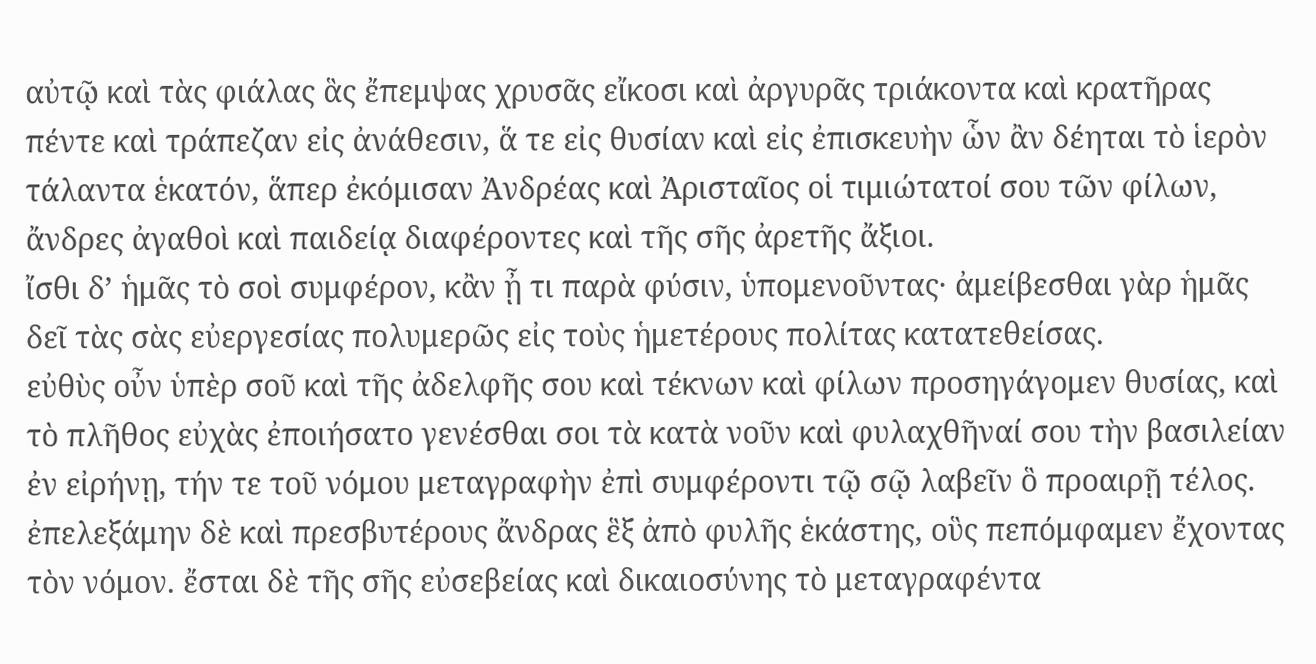αὐτῷ καὶ τὰς φιάλας ἃς ἔπεμψας χρυσᾶς εἴκοσι καὶ ἀργυρᾶς τριάκοντα καὶ κρατῆρας πέντε καὶ τράπεζαν εἰς ἀνάθεσιν, ἅ τε εἰς θυσίαν καὶ εἰς ἐπισκευὴν ὧν ἂν δέηται τὸ ἱερὸν τάλαντα ἑκατόν, ἅπερ ἐκόμισαν Ἀνδρέας καὶ Ἀρισταῖος οἱ τιμιώτατοί σου τῶν φίλων, ἄνδρες ἀγαθοὶ καὶ παιδείᾳ διαφέροντες καὶ τῆς σῆς ἀρετῆς ἄξιοι.
ἴσθι δʼ ἡμᾶς τὸ σοὶ συμφέρον, κἂν ᾖ τι παρὰ φύσιν, ὑπομενοῦντας· ἀμείβεσθαι γὰρ ἡμᾶς δεῖ τὰς σὰς εὐεργεσίας πολυμερῶς εἰς τοὺς ἡμετέρους πολίτας κατατεθείσας.
εὐθὺς οὖν ὑπὲρ σοῦ καὶ τῆς ἀδελφῆς σου καὶ τέκνων καὶ φίλων προσηγάγομεν θυσίας, καὶ τὸ πλῆθος εὐχὰς ἐποιήσατο γενέσθαι σοι τὰ κατὰ νοῦν καὶ φυλαχθῆναί σου τὴν βασιλείαν ἐν εἰρήνῃ, τήν τε τοῦ νόμου μεταγραφὴν ἐπὶ συμφέροντι τῷ σῷ λαβεῖν ὃ προαιρῇ τέλος.
ἐπελεξάμην δὲ καὶ πρεσβυτέρους ἄνδρας ἓξ ἀπὸ φυλῆς ἑκάστης, οὓς πεπόμφαμεν ἔχοντας τὸν νόμον. ἔσται δὲ τῆς σῆς εὐσεβείας καὶ δικαιοσύνης τὸ μεταγραφέντα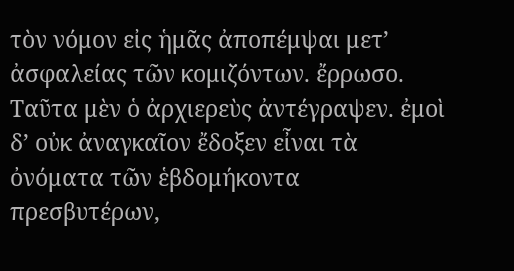τὸν νόμον εἰς ἡμᾶς ἀποπέμψαι μετʼ ἀσφαλείας τῶν κομιζόντων. ἔρρωσο.
Ταῦτα μὲν ὁ ἀρχιερεὺς ἀντέγραψεν. ἐμοὶ δʼ οὐκ ἀναγκαῖον ἔδοξεν εἶναι τὰ ὀνόματα τῶν ἑβδομήκοντα πρεσβυτέρων,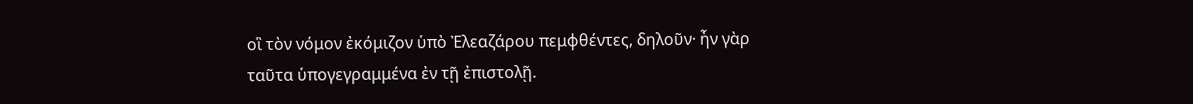οἳ τὸν νόμον ἐκόμιζον ὑπὸ Ἐλεαζάρου πεμφθέντες, δηλοῦν· ἦν γὰρ ταῦτα ὑπογεγραμμένα ἐν τῇ ἐπιστολῇ.